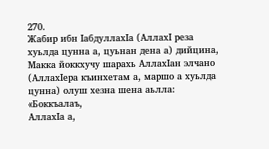270.
Жабир ибн IабдуллахIа (АллахI реза хуьлда цунна а, цуьнан дена а) дийцина,
Макка йоккхучу шарахь АллахIан элчано (АллахIера къинхетам а, маршо а хуьлда
цунна) олуш хезна шена аьлла: «Боккъалаъ,
АллахIа а,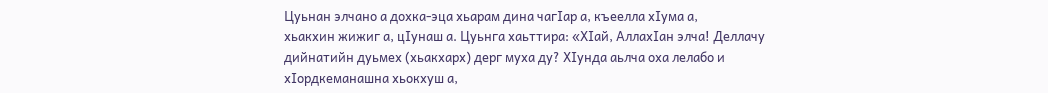Цуьнан элчано а дохка-эца хьарам дина чагIар а, къеелла хIума а,
хьакхин жижиг а, цIунаш а. Цуьнга хаьттира: «ХIай, АллахIан элча! Деллачу
дийнатийн дуьмех (хьакхарх) дерг муха ду? ХIунда аьлча оха лелабо и
хIордкеманашна хьокхуш а,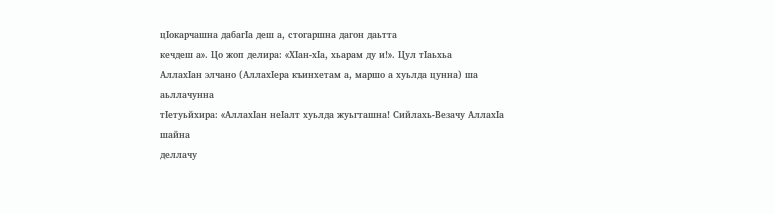цIокарчашна дабагIа деш а, стогаршна дагон даьтта
кечдеш а». Цо жоп делира: «ХIан-хIа, хьарам ду и!». Цул тIаьхьа
АллахIан элчано (АллахIера къинхетам а, маршо а хуьлда цунна) ша аьллачунна
тIетуьйхира: «АллахIан неIалт хуьлда жуьгташна! Сийлахь-Везачу АллахIа шайна
деллачу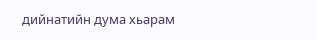дийнатийн дума хьарам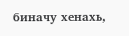биначу хенахь,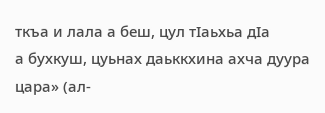ткъа и лала а беш, цул тIаьхьа дIа
а бухкуш, цуьнах даьккхина ахча дуура цара» (ал-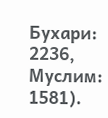Бухари: 2236,
Муслим: 1581).